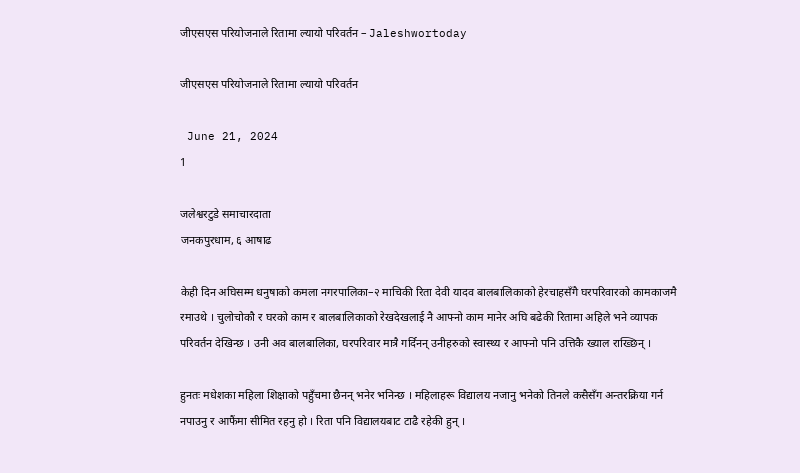जीएसएस परियोजनाले रितामा ल्यायो परिवर्तन – Jaleshwortoday

जीएसएस परियोजनाले रितामा ल्यायो परिवर्तन

 June 21, 2024
1

जलेश्वरटुडे समाचारदाता
जनकपुरधाम, ६ आषाढ

केही दिन अघिसम्म धनुषाको कमला नगरपालिका–२ माचिकी रिता देवी यादव बालबालिकाको हेरचाहसँगै घरपरिवारको कामकाजमै रमाउथे । चुलोचोकौ र घरको काम र बालबालिकाको रेखदेखलाई नै आफ्नो काम मानेर अघि बढेकी रितामा अहिले भने व्यापक परिवर्तन देखिन्छ । उनी अव बालबालिका, घरपरिवार मात्रै गर्दिनन् उनीहरुको स्वास्थ्य र आफ्नो पनि उत्तिकै ख्याल राख्छिन् ।

हुनतः मधेशका महिला शिक्षाको पहुँचमा छैनन् भनेर भनिन्छ । महिलाहरू विद्यालय नजानु भनेको तिनले कसैसँग अन्तरक्रिया गर्न नपाउनु र आफैंमा सीमित रहनु हो । रिता पनि विद्यालयबाट टाढै रहेकी हुन् ।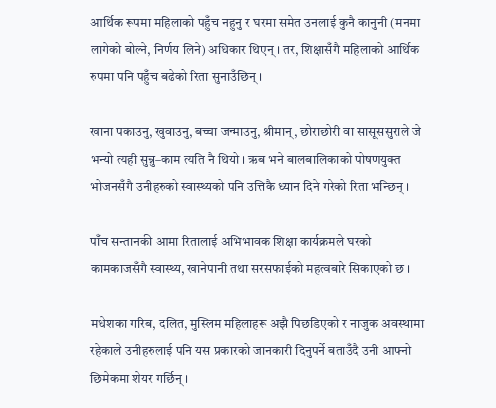आर्थिक रूपमा महिलाको पहुँच नहुनु र घरमा समेत उनलाई कुनै कानुनी (मनमा लागेको बोल्ने, निर्णय लिने) अधिकार थिएन् । तर, शिक्षासँगै महिलाको आर्थिक रुपमा पनि पहुँच बढेको रिता सुनाउँछिन् ।

खाना पकाउनु, खुवाउनु, बच्चा जन्माउनु, श्रीमान्, छोराछोरी वा सासूससुराले जे भन्यो त्यही सुन्नु–काम त्यति नै थियो । ऋब भने बालबालिकाको पोषणयुक्त भोजनसँगै उनीहरुको स्वास्थ्यको पनि उत्तिकै ध्यान दिने गरेको रिता भन्छिन् ।

पाँच सन्तानकी आमा रितालाई अभिभावक शिक्षा कार्यक्रमले घरको कामकाजसँगै स्वास्थ्य, खानेपानी तथा सरसफाईको महत्वबारे सिकाएको छ ।

मधेशका गरिब, दलित, मुस्लिम महिलाहरू अझै पिछडिएको र नाजुक अवस्थामा रहेकाले उनीहरुलाई पनि यस प्रकारको जानकारी दिनुपर्ने बताउँदै उनी आफ्नो छिमेकमा शेयर गर्छिन् ।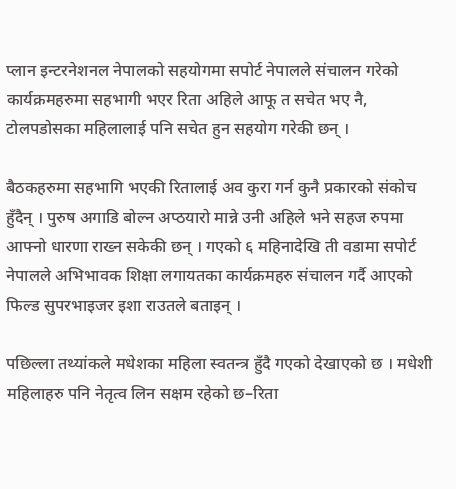प्लान इन्टरनेशनल नेपालको सहयोगमा सपोर्ट नेपालले संचालन गरेको कार्यक्रमहरुमा सहभागी भएर रिता अहिले आफू त सचेत भए नै, टोलपडोसका महिलालाई पनि सचेत हुन सहयोग गरेकी छन् ।

बैठकहरुमा सहभागि भएकी रितालाई अव कुरा गर्न कुनै प्रकारको संकोच हुँदैन् । पुरुष अगाडि बोल्न अप्ठयारो मान्ने उनी अहिले भने सहज रुपमा आफ्नो धारणा राख्न सकेकी छन् । गएको ६ महिनादेखि ती वडामा सपोर्ट नेपालले अभिभावक शिक्षा लगायतका कार्यक्रमहरु संचालन गर्दै आएको फिल्ड सुपरभाइजर इशा राउतले बताइन् ।

पछिल्ला तथ्यांकले मधेशका महिला स्वतन्त्र हुँदै गएको देखाएको छ । मधेशी महिलाहरु पनि नेतृत्व लिन सक्षम रहेको छ–रिता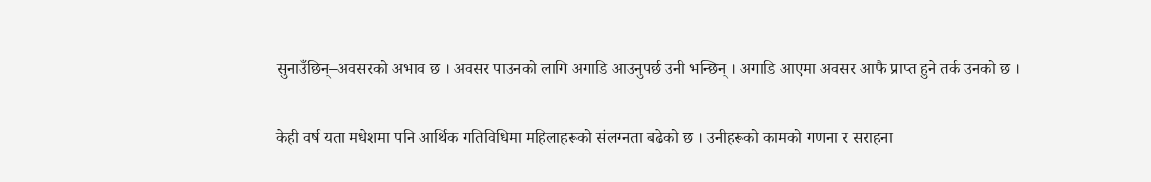सुनाउँछिन्–अवसरको अभाव छ । अवसर पाउनको लागि अगाडि आउनुपर्छ उनी भन्छिन् । अगाडि आएमा अवसर आफै प्राप्त हुने तर्क उनको छ ।

केही वर्ष यता मधेशमा पनि आर्थिक गतिविधिमा महिलाहरूको संलग्नता बढेको छ । उनीहरूको कामको गणना र सराहना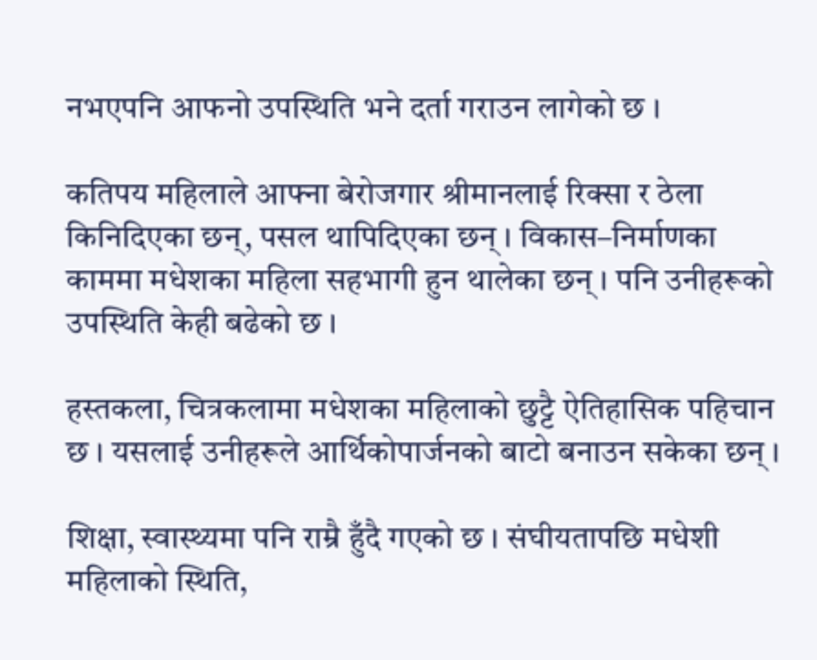नभएपनि आफनो उपस्थिति भने दर्ता गराउन लागेको छ ।

कतिपय महिलाले आफ्ना बेरोजगार श्रीमानलाई रिक्सा र ठेला किनिदिएका छन्, पसल थापिदिएका छन् । विकास–निर्माणका काममा मधेशका महिला सहभागी हुन थालेका छन् । पनि उनीहरूको उपस्थिति केही बढेको छ ।

हस्तकला, चित्रकलामा मधेशका महिलाको छुट्टै ऐतिहासिक पहिचान छ । यसलाई उनीहरूले आर्थिकोपार्जनको बाटो बनाउन सकेका छन् ।

शिक्षा, स्वास्थ्यमा पनि राम्रै हुँदै गएको छ । संघीयतापछि मधेशी महिलाको स्थिति,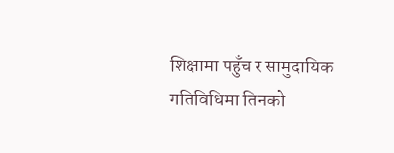शिक्षामा पहुँच र सामुदायिक गतिविधिमा तिनको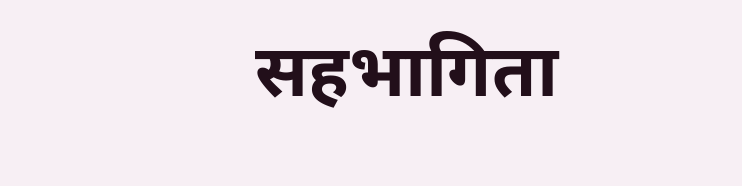सहभागिता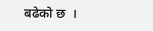बढेको छ  ।